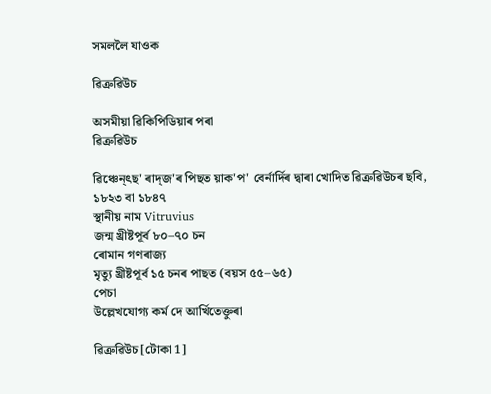সমললৈ যাওক

ৱিত্ৰুৱিউচ

অসমীয়া ৱিকিপিডিয়াৰ পৰা
ৱিত্ৰুৱিউচ

ৱিঞ্চেন্‌ৎছ' ৰাদ্‌‌জ'ৰ পিছত য়াক'প' বেৰ্নাৰ্দিৰ দ্বাৰা খোদিত ৱিত্ৰুৱিউচৰ ছবি, ১৮২৩ বা ১৮৪৭
স্থানীয় নাম Vitruvius
জন্ম খ্ৰীষ্টপূৰ্ব ৮০–৭০ চন
ৰোমান গণৰাজ্য
মৃত্যু খ্ৰীষ্টপূৰ্ব ১৫ চনৰ পাছত (বয়স ৫৫–৬৫)
পেচা
উল্লেখযোগ্য কৰ্ম দে আৰ্খিতেক্তুৰা

ৱিত্ৰুৱিউচ[টোকা 1]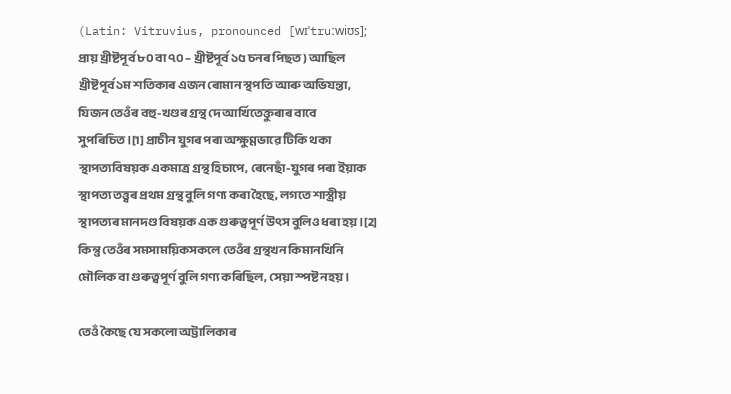(Latin: Vitruvius, pronounced [wɪˈtruːwiʊs]; প্ৰায় খ্ৰীষ্টপূৰ্ব ৮০ বা ৭০ – খ্ৰীষ্টপূৰ্ব ১৫ চনৰ পিছত) আছিল খ্ৰীষ্টপূৰ্ব ১ম শতিকাৰ এজন ৰোমান স্থপতি আৰু অভিযন্তা, যিজন তেওঁৰ বহু-খণ্ডৰ গ্ৰন্থ দে আৰ্খিতেক্তুৰাৰ বাবে সুপৰিচিত।[1] প্ৰাচীন যুগৰ পৰা অক্ষুণ্ণভাৱে টিকি থকা স্থাপত্যবিষয়ক একমাত্ৰ গ্ৰন্থ হিচাপে, ৰেনেছাঁ-যুগৰ পৰা ইয়াক স্থাপত্য তত্ত্বৰ প্ৰথম গ্ৰন্থ বুলি গণ্য কৰা হৈছে, লগতে শাস্ত্ৰীয় স্থাপত্যৰ মানদণ্ড বিষয়ক এক গুৰুত্বপূৰ্ণ উৎস বুলিও ধৰা হয়।[2] কিন্তু তেওঁৰ সমসাময়িকসকলে তেওঁৰ গ্ৰন্থখন কিমানখিনি মৌলিক বা গুৰুত্বপূৰ্ণ বুলি গণ্য কৰিছিল, সেয়া স্পষ্ট নহয়।

তেওঁ কৈছে যে সকলো অট্টালিকাৰ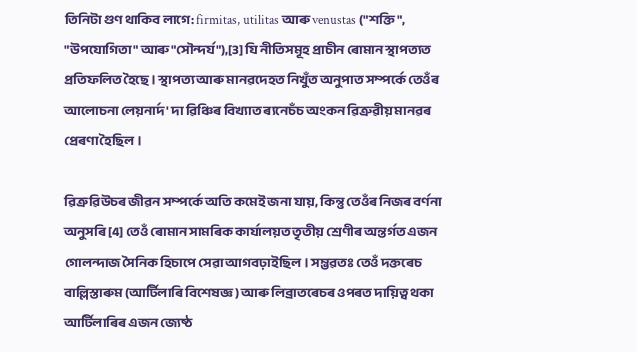তিনিটা গুণ থাকিব লাগে: firmitas, utilitas আৰু venustas ("শক্তি", "উপযোগিতা" আৰু "সৌন্দৰ্য"),[3] যি নীতিসমূহ প্ৰাচীন ৰোমান স্থাপত্যত প্ৰতিফলিত হৈছে। স্থাপত্য আৰু মানৱদেহত নিখুঁত অনুপাত সম্পৰ্কে তেওঁৰ আলোচনা লেয়নাৰ্দ' দা ৱিঞ্চিৰ বিখ্যাত ৰ‍্যনেচঁচ অংকন ৱিত্ৰুৱীয় মানৱৰ প্ৰেৰণা হৈছিল।

ৱিত্ৰুৱিউচৰ জীৱন সম্পৰ্কে অতি কমেই জনা যায়, কিন্তু তেওঁৰ নিজৰ বৰ্ণনা অনুসৰি[4] তেওঁ ৰোমান সামৰিক কাৰ্যালয়ত তৃতীয় শ্ৰেণীৰ অন্তৰ্গত এজন গোলন্দাজ সৈনিক হিচাপে সেৱা আগবঢ়াইছিল। সম্ভৱতঃ তেওঁ দক্তৰেচ বাল্লিস্তাৰুম (আৰ্টিলাৰি বিশেষজ্ঞ) আৰু লিব্ৰাতৰেচৰ ওপৰত দায়িত্ব থকা আৰ্টিলাৰিৰ এজন জ্যেষ্ঠ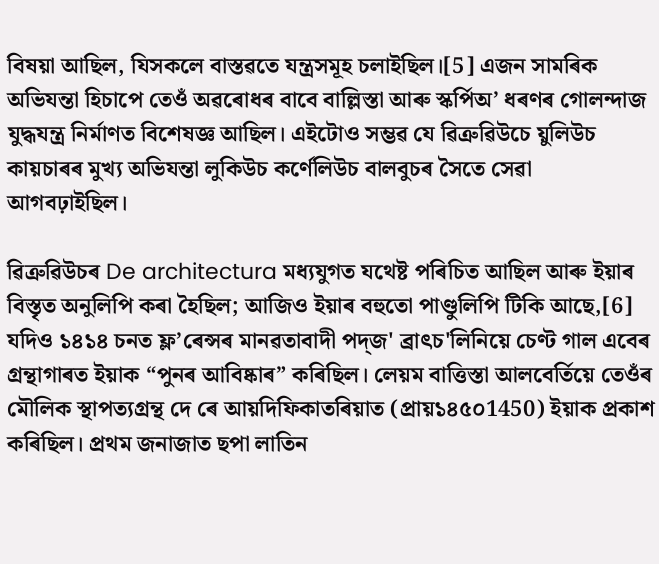বিষয়া আছিল, যিসকলে বাস্তৱতে যন্ত্ৰসমূহ চলাইছিল।[5] এজন সামৰিক অভিযন্তা হিচাপে তেওঁ অৱৰোধৰ বাবে বাল্লিস্তা আৰু স্কৰ্পিঅ’ ধৰণৰ গোলন্দাজ যুদ্ধযন্ত্ৰ নিৰ্মাণত বিশেষজ্ঞ আছিল। এইটোও সম্ভৱ যে ৱিত্ৰুৱিউচে য়ুলিউচ কায়চাৰৰ মুখ্য অভিযন্তা লুকিউচ কৰ্ণেলিউচ বালবুচৰ সৈতে সেৱা আগবঢ়াইছিল।

ৱিত্ৰুৱিউচৰ De architectura মধ্যযুগত যথেষ্ট পৰিচিত আছিল আৰু ইয়াৰ বিস্তৃত অনুলিপি কৰা হৈছিল; আজিও ইয়াৰ বহুতো পাণ্ডুলিপি টিকি আছে,[6] যদিও ১৪১৪ চনত ফ্ল’ৰেন্সৰ মানৱতাবাদী পদ্‌জ' ব্ৰাৎচ'লিনিয়ে চেণ্ট গাল এবেৰ গ্ৰন্থাগাৰত ইয়াক “পুনৰ আবিষ্কাৰ” কৰিছিল। লেয়ম বাত্তিস্তা আলবেৰ্তিয়ে তেওঁৰ মৌলিক স্থাপত্যগ্ৰন্থ দে ৰে আয়দিফিকাতৰিয়াত (প্ৰায়১৪৫০1450) ইয়াক প্ৰকাশ কৰিছিল। প্ৰথম জনাজাত ছপা লাতিন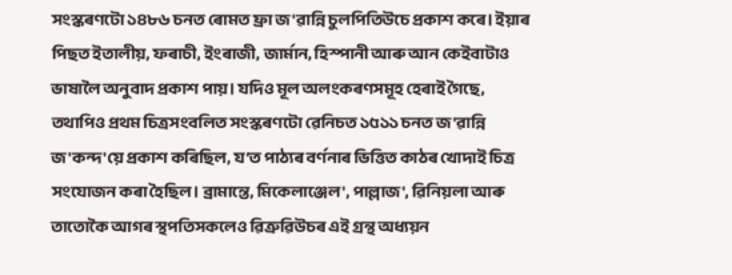সংস্কৰণটো ১৪৮৬ চনত ৰোমত ফ্র‍া জ'ৱান্নি চুলপিতিউচে প্ৰকাশ কৰে। ইয়াৰ পিছত ইতালীয়, ফৰাচী, ইংৰাজী, জাৰ্মান, হিস্পানী আৰু আন কেইবাটাও ভাষালৈ অনুবাদ প্ৰকাশ পায়। যদিও মূল অলংকৰণসমূহ হেৰাই গৈছে, তথাপিও প্ৰথম চিত্ৰসংবলিত সংস্কৰণটো ৱেনিচত ১৫১১ চনত জ'ৱান্নি জ'কন্দ'য়ে প্ৰকাশ কৰিছিল, য’ত পাঠ্যৰ বৰ্ণনাৰ ভিত্তিত কাঠৰ খোদাই চিত্ৰ সংযোজন কৰা হৈছিল। ব্ৰামান্তে, মিকেলাঞ্জেল', পাল্লাজ', ৱিনিয়লা আৰু তাতোকৈ আগৰ স্থপতিসকলেও ৱিত্ৰুৱিউচৰ এই গ্ৰন্থ অধ্যয়ন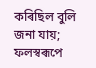কৰিছিল বুলি জনা যায়; ফলস্বৰূপে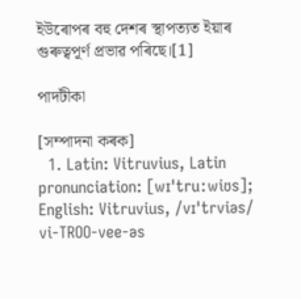ইউৰোপৰ বহু দেশৰ স্থাপত্যত ইয়াৰ গুৰুত্বপূৰ্ণ প্ৰভাৱ পৰিছে।[1]

পাদটীকা

[সম্পাদনা কৰক]
  1. Latin: Vitruvius, Latin pronunciation: [wɪˈtruːwiʊs]; English: Vitruvius, /vɪˈtrviəs/ vi-TROO-vee-əs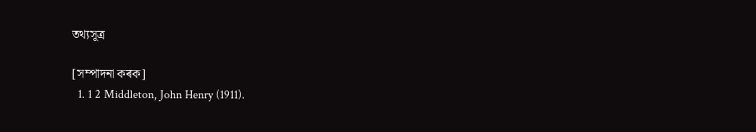তথ্যসূত্ৰ

[সম্পাদনা কৰক]
  1. 1 2 Middleton, John Henry (1911).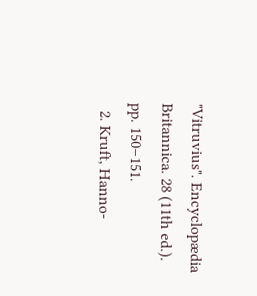"Vitruvius". Encyclopædia Britannica. 28 (11th ed.). pp. 150–151.
  2. Kruft, Hanno-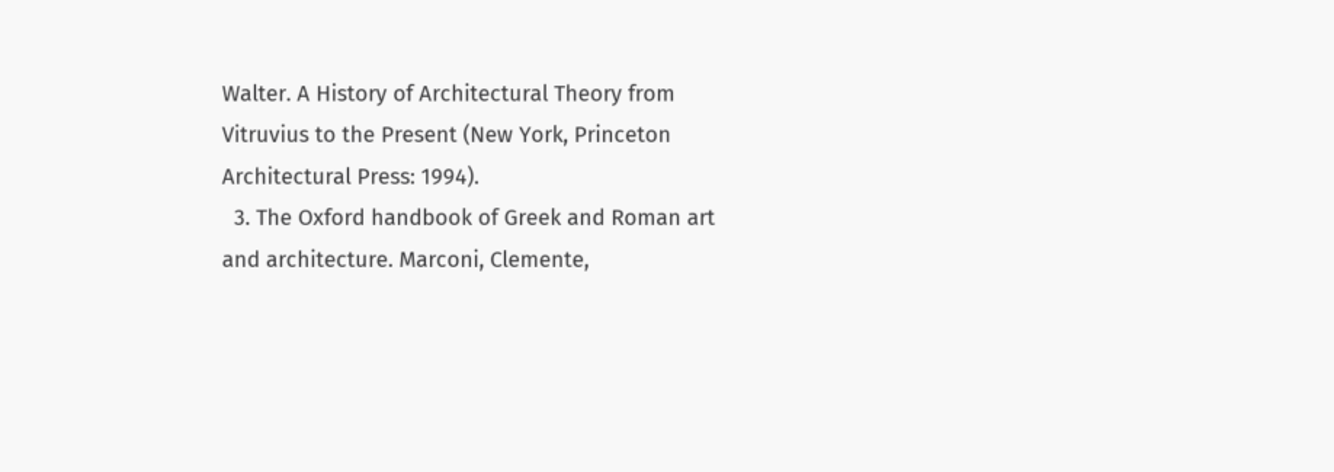Walter. A History of Architectural Theory from Vitruvius to the Present (New York, Princeton Architectural Press: 1994).
  3. The Oxford handbook of Greek and Roman art and architecture. Marconi, Clemente,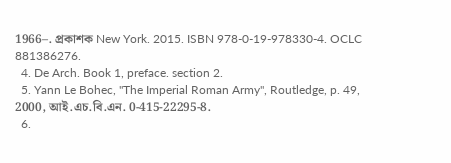1966–. প্ৰকাশক New York. 2015. ISBN 978-0-19-978330-4. OCLC 881386276.
  4. De Arch. Book 1, preface. section 2.
  5. Yann Le Bohec, "The Imperial Roman Army", Routledge, p. 49, 2000, আই.এচ.বি.এন. 0-415-22295-8.
  6.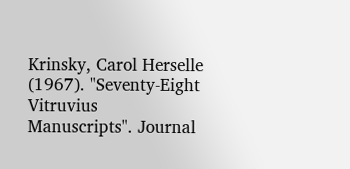Krinsky, Carol Herselle (1967). "Seventy-Eight Vitruvius Manuscripts". Journal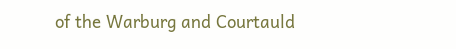of the Warburg and Courtauld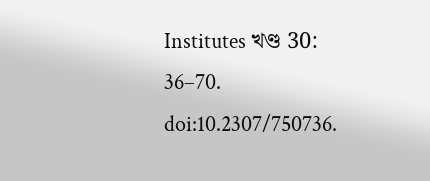Institutes খণ্ড 30: 36–70. doi:10.2307/750736.